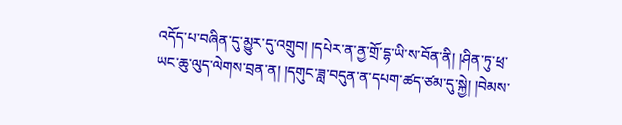འདོད་པ་བཞིན་དུ་མྱུར་དུ་འགྲུབ། །དཔེར་ན་ནྱ་གྲོ་དྷ་ཡི་ས་བོན་ནི། །ཤིན་ཏུ་ཕྲ་ཡང་ཆུ་ལུད་ལེགས་བྲན་ན། །དགུང་ཟླ་བདུན་ན་དཔག་ཚད་ཙམ་དུ་སྐྱེ། །བེམས་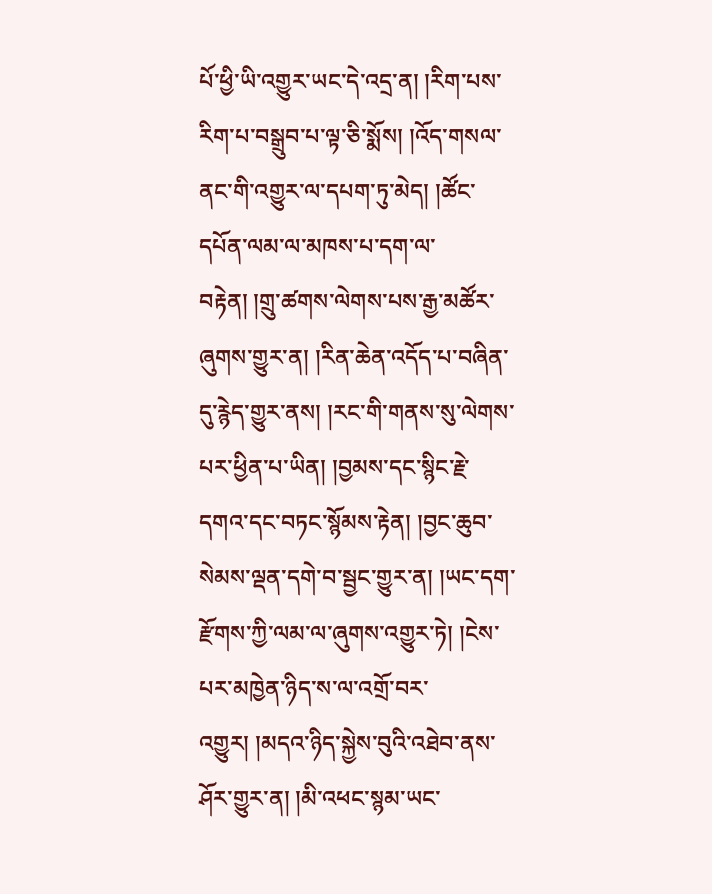པོ་ཕྱི་ཡི་འགྱུར་ཡང་དེ་འདྲ་ན། །རིག་པས་རིག་པ་བསྒྲུབ་པ་ལྟ་ཅི་སྨོས། །འོད་གསལ་ནང་གི་འགྱུར་ལ་དཔག་ཏུ་མེད། །ཚོང་དཔོན་ལམ་ལ་མཁས་པ་དག་ལ་བརྟེན། །གྲུ་ཚགས་ལེགས་པས་རྒྱ་མཚོར་ཞུགས་གྱུར་ན། །རིན་ཆེན་འདོད་པ་བཞིན་དུ་རྙེད་གྱུར་ནས། །རང་གི་གནས་སུ་ལེགས་པར་ཕྱིན་པ་ཡིན། །བྱམས་དང་སྙིང་རྗེ་དགའ་དང་བཏང་སྙོམས་རྟེན། །བྱང་ཆུབ་སེམས་ལྡན་དགེ་བ་སྦྱང་གྱུར་ན། །ཡང་དག་རྫོགས་ཀྱི་ལམ་ལ་ཞུགས་འགྱུར་ཏེ། །ངེས་པར་མཁྱེན་ཉིད་ས་ལ་འགྲོ་བར་འགྱུར། །མདའ་ཉིད་སྐྱེས་བུའི་འཐེབ་ནས་ཤོར་གྱུར་ན། །མི་འཕང་སྙམ་ཡང་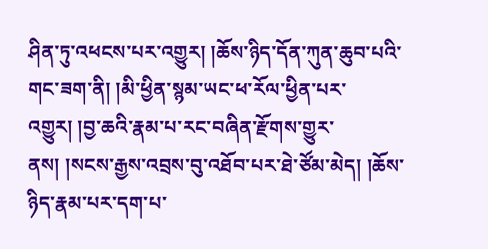ཤིན་ཏུ་འཕངས་པར་འགྱུར། །ཆོས་ཉིད་དོན་ཀུན་ཆུབ་པའི་གང་ཟག་ནི། །མི་ཕྱིན་སྙམ་ཡང་ཕ་རོལ་ཕྱིན་པར་འགྱུར། །བྱ་ཆའི་རྣམ་པ་རང་བཞིན་རྫོགས་གྱུར་ནས། །སངས་རྒྱས་འབྲས་བུ་འཐོབ་པར་ཐེ་ཙོམ་མེད། །ཆོས་ཉིད་རྣམ་པར་དག་པ་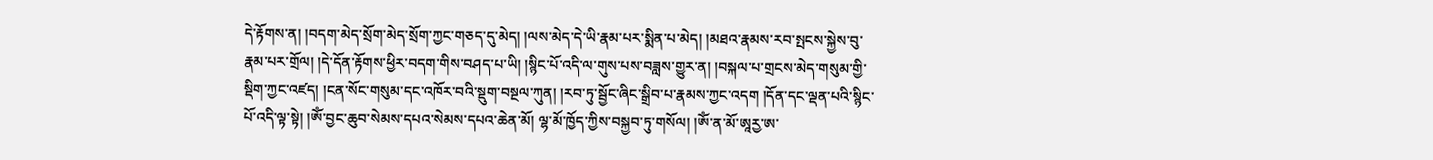དེ་རྟོགས་ན། །བདག་མེད་སྲོག་མེད་སྲོག་ཀྱང་གཅད་དུ་མེད། །ལས་མེད་དེ་ཡི་རྣམ་པར་སྨིན་པ་མེད། །མཐའ་རྣམས་རབ་སྤངས་སྐྱེས་བུ་རྣམ་པར་གྲོལ། །དེ་དོན་རྟོགས་ཕྱིར་བདག་གིས་བཤད་པ་ཡི། །སྙིང་པོ་འདི་ལ་གུས་པས་བཟླས་གྱུར་ན། །བསྐལ་པ་གྲངས་མེད་གསུམ་གྱི་སྡིག་ཀྱང་འཛད། །ངན་སོང་གསུམ་དང་འཁོར་བའི་སྡུག་བསྔལ་ཀུན། །རབ་ཏུ་སྦྱོང་ཞིང་སྒྲིབ་པ་རྣམས་ཀྱང་འདག །དོན་དང་ལྡན་པའི་སྙིང་པོ་འདི་ལྟ་སྟེ། །ཨོཾ་བྱང་ཆུབ་སེམས་དཔའ་སེམས་དཔའ་ཆེན་མོ། ལྷ་མོ་ཁྱོད་ཀྱིས་བསྐྱབ་ཏུ་གསོལ། །ཨོཾ་ན་མོ་ཨཱརྱ་ཨ་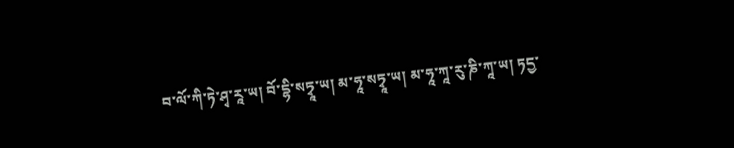བ་ལོ་ཀི་ཏེ་ཤྭ་རཱ་ཡ། བོ་དྷི་སཏྭཱ་ཡ། མ་ཧཱ་སཏྭཱ་ཡ། མ་ཧཱ་ཀཱ་རུ་ཎི་ཀཱ་ཡ། ཏདྱ་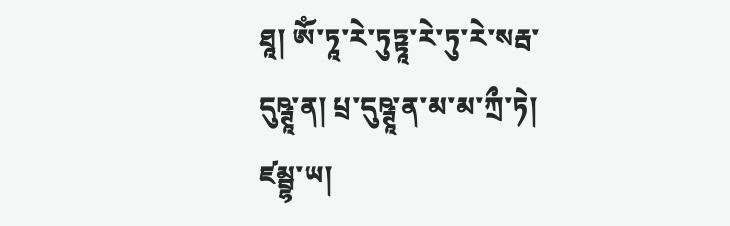ཐཱ། ཨོཾ་ཏཱ་རེ་ཏུཏྟཱ་རེ་ཏུ་རེ་སརྦ་དུཥྚཱ་ན། པྲ་དུཥྚཱ་ན་མ་མ་ཀྲྀ་ཏེ། ཛམྦྷ་ཡ།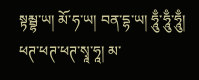སྟམྦྷ་ཡ། མོ་ཧ་ཡ། བན་དྷ་ཡ། ཧཱུྃ་ཧཱུྃ་ཧཱུྃ། ཕཊ་ཕཊ་ཕཊ་སྭཱ་ཧཱ། མ་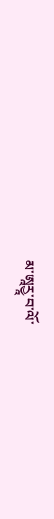མ་ཨཱརྱཱ་བ་ལོ་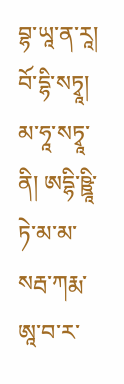བྷ་ཡཱ་ན་རཱ། བོ་དྷི་སཏྭཱ། མ་ཧཱ་སཏྭཱ་ནི། ཨདྷི་ཥྛཱི་ཏེ་མ་མ་སརྦ་ཀརྨ་ཨཱ་བ་ར་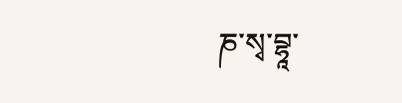ཎ་སྭ་བྷཱ་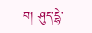བ། ཤུད་དྷེ་